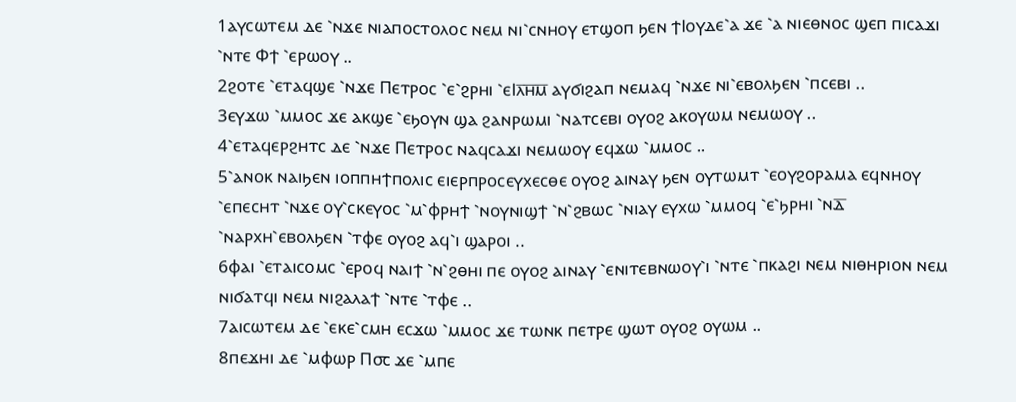1ⲁⲩⲥⲱⲧⲉⲙ ⲇⲉ ⳿ⲛϫⲉ ⲛⲓⲁⲡⲟⲥⲧⲟⲗⲟⲥ ⲛⲉⲙ ⲛⲓ⳿ⲥⲛⲏⲟⲩ ⲉⲧϣⲟⲡ ϧⲉⲛ ϯⲒⲟⲩⲇⲉ⳿ⲁ ϫⲉ ⳿ⲁ ⲛⲓⲉⲑⲛⲟⲥ ϣⲉⲡ ⲡⲓⲥⲁϫⲓ ⳿ⲛⲧⲉ Ⲫϯ ⳿ⲉⲣⲱⲟⲩ ..
2ϩⲟⲧⲉ ⳿ⲉⲧⲁϥϣⲉ ⳿ⲛϫⲉ Ⲡⲉⲧⲣⲟⲥ ⳿ⲉ⳿ϩⲣⲏⲓ ⳿ⲉⲒⲗ̅ⲏ̅ⲙ̅ ⲁⲩϭⲓϩⲁⲡ ⲛⲉⲙⲁϥ ⳿ⲛϫⲉ ⲛⲓ⳿ⲉⲃⲟⲗϧⲉⲛ ⳿ⲡⲥⲉⲃⲓ ..
3ⲉⲩϫⲱ ⳿ⲙⲙⲟⲥ ϫⲉ ⲁⲕϣⲉ ⳿ⲉϧⲟⲩⲛ ϣⲁ ϩⲁⲛⲣⲱⲙⲓ ⳿ⲛⲁⲧⲥⲉⲃⲓ ⲟⲩⲟϩ ⲁⲕⲟⲩⲱⲙ ⲛⲉⲙⲱⲟⲩ ..
4⳿ⲉⲧⲁϥⲉⲣϩⲏⲧⲥ ⲇⲉ ⳿ⲛϫⲉ Ⲡⲉⲧⲣⲟⲥ ⲛⲁϥⲥⲁϫⲓ ⲛⲉⲙⲱⲟⲩ ⲉϥϫⲱ ⳿ⲙⲙⲟⲥ ..
5⳿ⲁⲛⲟⲕ ⲛⲁⲓϧⲉⲛ ⲓⲟⲡⲡⲏϯⲡⲟⲗⲓⲥ ⲉⲓⲉⲣⲡⲣⲟⲥⲉⲩⲭⲉⲥⲑⲉ ⲟⲩⲟϩ ⲁⲓⲛⲁⲩ ϧⲉⲛ ⲟⲩⲧⲱⲙⲧ ⳿ⲉⲟⲩϩⲟⲣⲁⲙⲁ ⲉϥⲛⲏⲟⲩ ⳿ⲉⲡⲉⲥⲏⲧ ⳿ⲛϫⲉ ⲟⲩ⳿ⲥⲕⲉⲩⲟⲥ ⳿ⲙ⳿ⲫⲣⲏϯ ⳿ⲛⲟⲩⲛⲓϣϯ ⳿ⲛ⳿ϩⲃⲱⲥ ⳿ⲛⲓⲁⲩ ⲉⲩⲭⲱ ⳿ⲙⲙⲟϥ ⳿ⲉ⳿ϧⲣⲏⲓ ⳿ⲛⲇ̅ ⳿ⲛⲁⲣⲭⲏ⳿ⲉⲃⲟⲗϧⲉⲛ ⳿ⲧⲫⲉ ⲟⲩⲟϩ ⲁϥ⳿ⲓ ϣⲁⲣⲟⲓ ..
6ⲫⲁⲓ ⳿ⲉⲧⲁⲓⲥⲟⲙⲥ ⳿ⲉⲣⲟϥ ⲛⲁⲓϯ ⳿ⲛ⳿ϩⲑⲏⲓ ⲡⲉ ⲟⲩⲟϩ ⲁⲓⲛⲁⲩ ⳿ⲉⲛⲓⲧⲉⲃⲛⲱⲟⲩ⳿ⲓ ⳿ⲛⲧⲉ ⳿ⲡⲕⲁϩⲓ ⲛⲉⲙ ⲛⲓⲑⲏⲣⲓⲟⲛ ⲛⲉⲙ ⲛⲓϭⲁⲧϥⲓ ⲛⲉⲙ ⲛⲓϩⲁⲗⲁϯ ⳿ⲛⲧⲉ ⳿ⲧⲫⲉ ..
7ⲁⲓⲥⲱⲧⲉⲙ ⲇⲉ ⳿ⲉⲕⲉ⳿ⲥⲙⲏ ⲉⲥϫⲱ ⳿ⲙⲙⲟⲥ ϫⲉ ⲧⲱⲛⲕ ⲡⲉⲧⲣⲉ ϣⲱⲧ ⲟⲩⲟϩ ⲟⲩⲱⲙ ..
8ⲡⲉϫⲏⲓ ⲇⲉ ⳿ⲙⲫⲱⲣ Ⲡ⳪ ϫⲉ ⳿ⲙⲡⲉ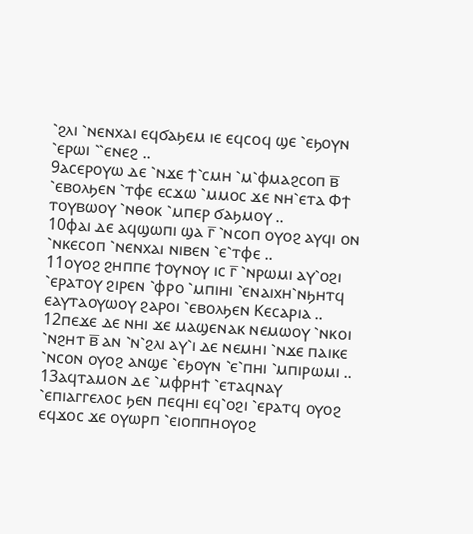⳿ϩⲗⲓ ⳿ⲛⲉⲛⲭⲁⲓ ⲉϥϭⲁϧⲉⲙ ⲓⲉ ⲉϥⲥⲟϥ ϣⲉ ⳿ⲉϧⲟⲩⲛ ⳿ⲉⲣⲱⲓ ⳿⳿ⲉⲛⲉϩ ..
9ⲁⲥⲉⲣⲟⲩⲱ ⲇⲉ ⳿ⲛϫⲉ ϯ⳿ⲥⲙⲏ ⳿ⲙ⳿ⲫⲙⲁϩⲥⲟⲡ ⲃ̅ ⳿ⲉⲃⲟⲗϧⲉⲛ ⳿ⲧⲫⲉ ⲉⲥϫⲱ ⳿ⲙⲙⲟⲥ ϫⲉ ⲛⲏ⳿ⲉⲧⲁ Ⲫϯ ⲧⲟⲩⲃⲱⲟⲩ ⳿ⲛⲑⲟⲕ ⳿ⲙⲡⲉⲣ ϭⲁϧⲙⲟⲩ ..
10ⲫⲁⲓ ⲇⲉ ⲁϥϣⲱⲡⲓ ϣⲁ ⲅ̅ ⳿ⲛⲥⲟⲡ ⲟⲩⲟϩ ⲁⲩϥⲓ ⲟⲛ ⳿ⲛⲕⲉⲥⲟⲡ ⳿ⲛⲉⲛⲭⲁⲓ ⲛⲓⲃⲉⲛ ⳿ⲉ⳿ⲧⲫⲉ ..
11ⲟⲩⲟϩ ϩⲏⲡⲡⲉ ϯⲟⲩⲛⲟⲩ ⲓⲥ ⲅ̅ ⳿ⲛⲣⲱⲙⲓ ⲁⲩ⳿ⲟϩⲓ ⳿ⲉⲣⲁⲧⲟⲩ ϩⲓⲣⲉⲛ ⳿ⲫⲣⲟ ⳿ⲙⲡⲓⲏⲓ ⳿ⲉⲛⲁⲓⲭⲏ⳿ⲛϧⲏⲧϥ ⲉⲁⲩⲧⲁⲟⲩⲱⲟⲩ ϩⲁⲣⲟⲓ ⳿ⲉⲃⲟⲗϧⲉⲛ Ⲕⲉⲥⲁⲣⲓⲁ ..
12ⲡⲉϫⲉ ⲇⲉ ⲛⲏⲓ ϫⲉ ⲙⲁϣⲉⲛⲁⲕ ⲛⲉⲙⲱⲟⲩ ⳿ⲛⲕⲟⲓ ⳿ⲛϩⲏⲧ ⲃ̅ ⲁⲛ ⳿ⲛ⳿ϩⲗⲓ ⲁⲩ⳿ⲓ ⲇⲉ ⲛⲉⲙⲏⲓ ⳿ⲛϫⲉ ⲡⲁⲓⲕⲉ ⳿ⲛⲥⲟⲛ ⲟⲩⲟϩ ⲁⲛϣⲉ ⳿ⲉϧⲟⲩⲛ ⳿ⲉ⳿ⲡⲏⲓ ⳿ⲙⲡⲓⲣⲱⲙⲓ ..
13ⲁϥⲧⲁⲙⲟⲛ ⲇⲉ ⳿ⲙⲫⲣⲏϯ ⳿ⲉⲧⲁϥⲛⲁⲩ ⳿ⲉⲡⲓⲁⲅⲅⲉⲗⲟⲥ ϧⲉⲛ ⲡⲉϥⲏⲓ ⲉϥ⳿ⲟϩⲓ ⳿ⲉⲣⲁⲧϥ ⲟⲩⲟϩ ⲉϥϫⲟⲥ ϫⲉ ⲟⲩⲱⲣⲡ ⳿ⲉⲓⲟⲡⲡⲏⲟⲩⲟϩ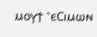ⲙⲟⲩϯ ⳿ⲉⲤⲓⲙⲱⲛ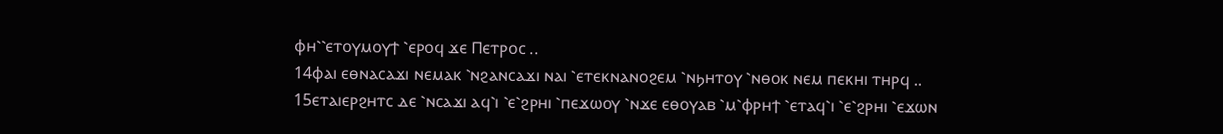ⲫⲏ⳿⳿ⲉⲧⲟⲩⲙⲟⲩϯ ⳿ⲉⲣⲟϥ ϫⲉ Ⲡⲉⲧⲣⲟⲥ ..
14ⲫⲁⲓ ⲉⲑⲛⲁⲥⲁϫⲓ ⲛⲉⲙⲁⲕ ⳿ⲛϩⲁⲛⲥⲁϫⲓ ⲛⲁⲓ ⳿ⲉⲧⲉⲕⲛⲁⲛⲟϩⲉⲙ ⳿ⲛϧⲏⲧⲟⲩ ⳿ⲛⲑⲟⲕ ⲛⲉⲙ ⲡⲉⲕⲏⲓ ⲧⲏⲣϥ ..
15ⲉⲧⲁⲓⲉⲣϩⲏⲧⲥ ⲇⲉ ⳿ⲛⲥⲁϫⲓ ⲁϥ⳿ⲓ ⳿ⲉ⳿ϩⲣⲏⲓ ⳿ⲡⲉϫⲱⲟⲩ ⳿ⲛϫⲉ ⲉⲑⲟⲩⲁⲃ ⳿ⲙ⳿ⲫⲣⲏϯ ⳿ⲉⲧⲁϥ⳿ⲓ ⳿ⲉ⳿ϩⲣⲏⲓ ⳿ⲉϫⲱⲛ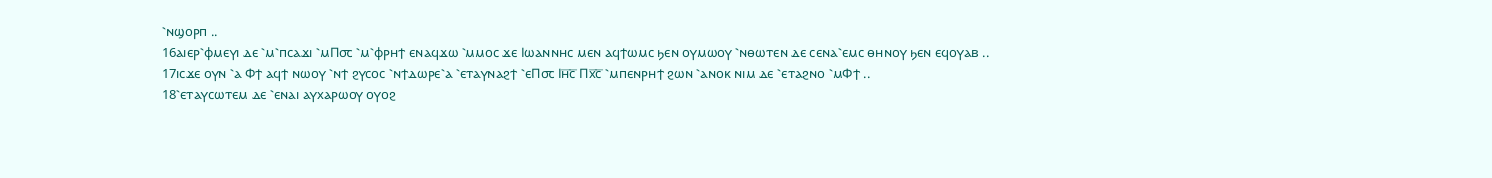⳿ⲛϣⲟⲣⲡ ..
16ⲁⲓⲉⲣ⳿ⲫⲙⲉⲩⲓ ⲇⲉ ⳿ⲙ⳿ⲡⲥⲁϫⲓ ⳿ⲙⲠ⳪ ⳿ⲙ⳿ⲫⲣⲏϯ ⲉⲛⲁϥϫⲱ ⳿ⲙⲙⲟⲥ ϫⲉ Ⲓⲱⲁⲛⲛⲏⲥ ⲙⲉⲛ ⲁϥϯⲱⲙⲥ ϧⲉⲛ ⲟⲩⲙⲱⲟⲩ ⳿ⲛⲑⲱⲧⲉⲛ ⲇⲉ ⲥⲉⲛⲁ⳿ⲉⲙⲥ ⲑⲏⲛⲟⲩ ϧⲉⲛ ⲉϥⲟⲩⲁⲃ ..
17ⲓⲥϫⲉ ⲟⲩⲛ ⳿ⲁ Ⲫϯ ⲁϥϯ ⲛⲱⲟⲩ ⳿ⲛϯ ϩⲩⲥⲟⲥ ⳿ⲛϯⲇⲱⲣⲉ⳿ⲁ ⳿ⲉⲧⲁⲩⲛⲁϩϯ ⳿ⲉⲠ⳪ Ⲓⲏ̅ⲥ̅ Ⲡⲭ̅ⲥ̅ ⳿ⲙⲡⲉⲛⲣⲏϯ ϩⲱⲛ ⳿ⲁⲛⲟⲕ ⲛⲓⲙ ⲇⲉ ⳿ⲉⲧⲁϩⲛⲟ ⳿ⲙⲪϯ ..
18⳿ⲉⲧⲁⲩⲥⲱⲧⲉⲙ ⲇⲉ ⳿ⲉⲛⲁⲓ ⲁⲩⲭⲁⲣⲱⲟⲩ ⲟⲩⲟϩ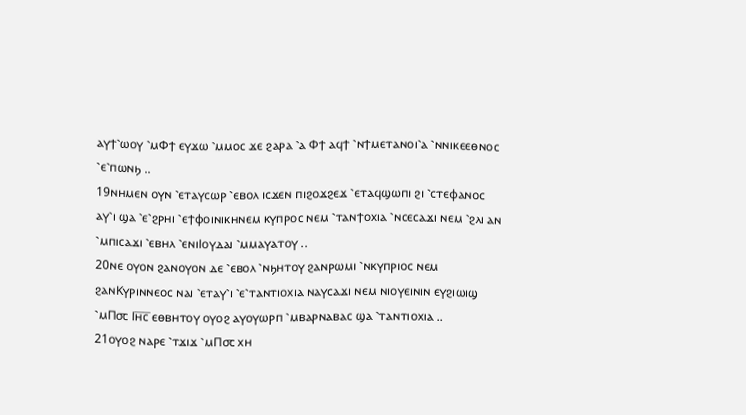ⲁⲩϯ⳿ⲱⲟⲩ ⳿ⲙⲪϯ ⲉⲩϫⲱ ⳿ⲙⲙⲟⲥ ϫⲉ ϩⲁⲣⲁ ⳿ⲁ Ⲫϯ ⲁϥϯ ⳿ⲛϯⲙⲉⲧⲁⲛⲟⲓ⳿ⲁ ⳿ⲛⲛⲓⲕⲉⲉⲑⲛⲟⲥ ⳿ⲉ⳿ⲡⲱⲛϧ ..
19ⲛⲏⲙⲉⲛ ⲟⲩⲛ ⳿ⲉⲧⲁⲩⲥⲱⲣ ⳿ⲉⲃⲟⲗ ⲓⲥϫⲉⲛ ⲡⲓϩⲟϫϩⲉϫ ⳿ⲉⲧⲁϥϣⲱⲡⲓ ϩⲓ ⳿ⲥⲧⲉⲫⲁⲛⲟⲥ ⲁⲩ⳿ⲓ ϣⲁ ⳿ⲉ⳿ϩⲣⲏⲓ ⳿ⲉϯⲫⲟⲓⲛⲓⲕⲏⲛⲉⲙ ⲕⲩⲡⲣⲟⲥ ⲛⲉⲙ ⳿ⲧⲁⲛϯⲟⲭⲓⲁ ⳿ⲛⲥⲉⲥⲁϫⲓ ⲛⲉⲙ ⳿ϩⲗⲓ ⲁⲛ ⳿ⲙⲡⲓⲥⲁϫⲓ ⳿ⲉⲃⲏⲗ ⳿ⲉⲛⲓⲒⲟⲩⲇⲁⲓ ⳿ⲙⲙⲁⲩⲁⲧⲟⲩ ..
20ⲛⲉ ⲟⲩⲟⲛ ϩⲁⲛⲟⲩⲟⲛ ⲇⲉ ⳿ⲉⲃⲟⲗ ⳿ⲛϧⲏⲧⲟⲩ ϩⲁⲛⲣⲱⲙⲓ ⳿ⲛⲕⲩⲡⲣⲓⲟⲥ ⲛⲉⲙ ϩⲁⲛⲔⲩⲣⲓⲛⲛⲉⲟⲥ ⲛⲁⲓ ⳿ⲉⲧⲁⲩ⳿ⲓ ⳿ⲉ⳿ⲧⲁⲛⲧⲓⲟⲭⲓⲁ ⲛⲁⲩⲥⲁϫⲓ ⲛⲉⲙ ⲛⲓⲟⲩⲉⲓⲛⲓⲛ ⲉⲩϩⲓⲱⲓϣ ⳿ⲙⲠ⳪ Ⲓⲏ̅ⲥ̅ ⲉⲑⲃⲏⲧⲟⲩ ⲟⲩⲟϩ ⲁⲩⲟⲩⲱⲣⲡ ⳿ⲙⲃⲁⲣⲛⲁⲃⲁⲥ ϣⲁ ⳿ⲧⲁⲛⲧⲓⲟⲭⲓⲁ ..
21ⲟⲩⲟϩ ⲛⲁⲣⲉ ⳿ⲧϫⲓϫ ⳿ⲙⲠ⳪ ⲭⲏ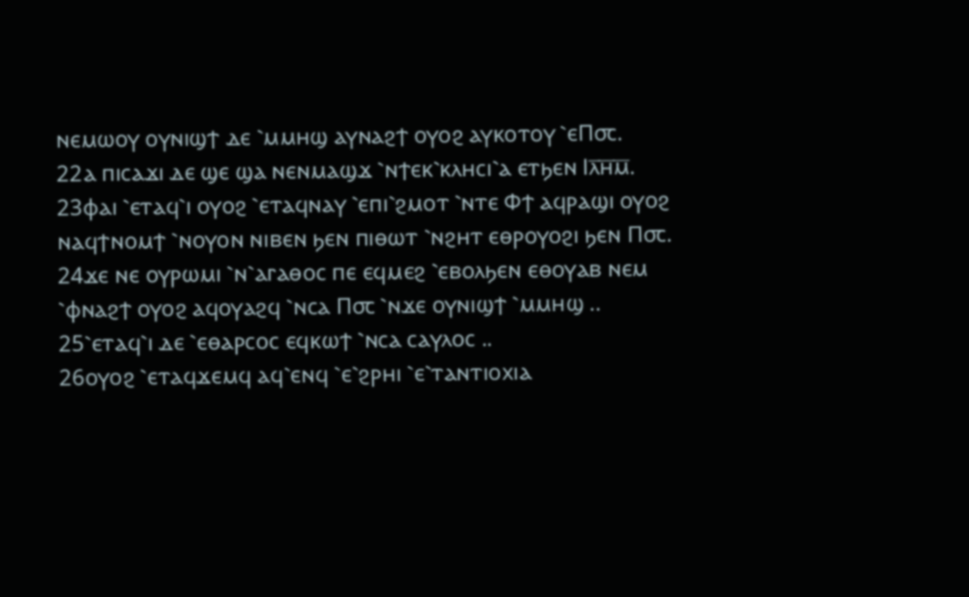ⲛⲉⲙⲱⲟⲩ ⲟⲩⲛⲓϣϯ ⲇⲉ ⳿ⲙⲙⲏϣ ⲁⲩⲛⲁϩϯ ⲟⲩⲟϩ ⲁⲩⲕⲟⲧⲟⲩ ⳿ⲉⲠ⳪.
22ⲁ ⲡⲓⲥⲁϫⲓ ⲇⲉ ϣⲉ ϣⲁ ⲛⲉⲛⲙⲁϣϫ ⳿ⲛϯⲉⲕ⳿ⲕⲗⲏⲥⲓ⳿ⲁ ⲉⲧϧⲉⲛ Ⲓⲗ̅ⲏ̅ⲙ̅.
23ⲫⲁⲓ ⳿ⲉⲧⲁϥ⳿ⲓ ⲟⲩⲟϩ ⳿ⲉⲧⲁϥⲛⲁⲩ ⳿ⲉⲡⲓ⳿ϩⲙⲟⲧ ⳿ⲛⲧⲉ Ⲫϯ ⲁϥⲣⲁϣⲓ ⲟⲩⲟϩ ⲛⲁϥϯⲛⲟⲙϯ ⳿ⲛⲟⲩⲟⲛ ⲛⲓⲃⲉⲛ ϧⲉⲛ ⲡⲓⲑⲱⲧ ⳿ⲛϩⲏⲧ ⲉⲑⲣⲟⲩⲟϩⲓ ϧⲉⲛ Ⲡ⳪.
24ϫⲉ ⲛⲉ ⲟⲩⲣⲱⲙⲓ ⳿ⲛ⳿ⲁⲅⲁⲑⲟⲥ ⲡⲉ ⲉϥⲙⲉϩ ⳿ⲉⲃⲟⲗϧⲉⲛ ⲉⲑⲟⲩⲁⲃ ⲛⲉⲙ ⳿ⲫⲛⲁϩϯ ⲟⲩⲟϩ ⲁϥⲟⲩⲁϩϥ ⳿ⲛⲥⲁ Ⲡ⳪ ⳿ⲛϫⲉ ⲟⲩⲛⲓϣϯ ⳿ⲙⲙⲏϣ ..
25⳿ⲉⲧⲁϥ⳿ⲓ ⲇⲉ ⳿ⲉⲑⲁⲣⲥⲟⲥ ⲉϥⲕⲱϯ ⳿ⲛⲥⲁ ⲥⲁⲩⲗⲟⲥ ..
26ⲟⲩⲟϩ ⳿ⲉⲧⲁϥϫⲉⲙϥ ⲁϥ⳿ⲉⲛϥ ⳿ⲉ⳿ϩⲣⲏⲓ ⳿ⲉ⳿ⲧⲁⲛⲧⲓⲟⲭⲓⲁ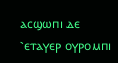ⲁⲥϣⲱⲡⲓ ⲇⲉ ⳿ⲉⲧⲁⲩⲉⲣ ⲟⲩⲣⲟⲙⲡⲓ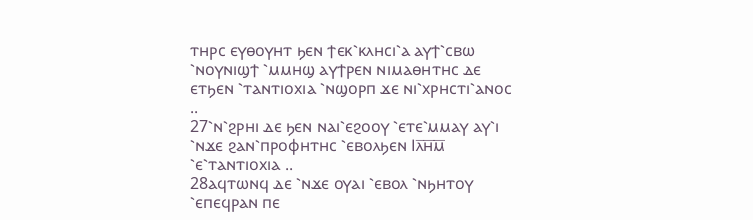ⲧⲏⲣⲥ ⲉⲩⲑⲟⲩⲏⲧ ϧⲉⲛ ϯⲉⲕ⳿ⲕⲗⲏⲥⲓ⳿ⲁ ⲁⲩϯ⳿ⲥⲃⲱ ⳿ⲛⲟⲩⲛⲓϣϯ ⳿ⲙⲙⲏϣ ⲁⲩϯⲣⲉⲛ ⲛⲓⲙⲁⲑⲏⲧⲏⲥ ⲇⲉ ⲉⲧϧⲉⲛ ⳿ⲧⲁⲛⲧⲓⲟⲭⲓⲁ ⳿ⲛϣⲟⲣⲡ ϫⲉ ⲛⲓ⳿ⲭⲣⲏⲥⲧⲓ⳿ⲁⲛⲟⲥ ..
27⳿ⲛ⳿ϩⲣⲏⲓ ⲇⲉ ϧⲉⲛ ⲛⲁⲓ⳿ⲉϩⲟⲟⲩ ⳿ⲉⲧⲉ⳿ⲙⲙⲁⲩ ⲁⲩ⳿ⲓ ⳿ⲛϫⲉ ϩⲁⲛ⳿ⲡⲣⲟⲫⲏⲧⲏⲥ ⳿ⲉⲃⲟⲗϧⲉⲛ Ⲓⲗ̅ⲏ̅ⲙ̅ ⳿ⲉ⳿ⲧⲁⲛⲧⲓⲟⲭⲓⲁ ..
28ⲁϥⲧⲱⲛϥ ⲇⲉ ⳿ⲛϫⲉ ⲟⲩⲁⲓ ⳿ⲉⲃⲟⲗ ⳿ⲛϧⲏⲧⲟⲩ ⳿ⲉⲡⲉϥⲣⲁⲛ ⲡⲉ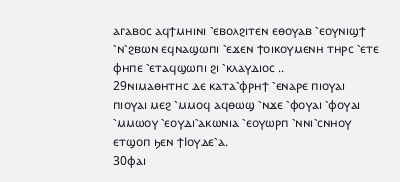ⲁⲅⲁⲃⲟⲥ ⲁϥϯⲙⲏⲓⲛⲓ ⳿ⲉⲃⲟⲗϩⲓⲧⲉⲛ ⲉⲑⲟⲩⲁⲃ ⳿ⲉⲟⲩⲛⲓϣϯ ⳿ⲛ⳿ϩⲃⲱⲛ ⲉϥⲛⲁϣⲱⲡⲓ ⳿ⲉϫⲉⲛ ϯⲟⲓⲕⲟⲩⲙⲉⲛⲏ ⲧⲏⲣⲥ ⳿ⲉⲧⲉ ⲫⲏⲡⲉ ⳿ⲉⲧⲁϥϣⲱⲡⲓ ϩⲓ ⳿ⲕⲗⲁⲩⲇⲓⲟⲥ ..
29ⲛⲓⲙⲁⲑⲏⲧⲏⲥ ⲇⲉ ⲕⲁⲧⲁ⳿ⲫⲣⲏϯ ⳿ⲉⲛⲁⲣⲉ ⲡⲓⲟⲩⲁⲓ ⲡⲓⲟⲩⲁⲓ ⲙⲉϩ ⳿ⲙⲙⲟϥ ⲁϥⲑⲱϣ ⳿ⲛϫⲉ ⳿ⲫⲟⲩⲁⲓ ⳿ⲫⲟⲩⲁⲓ ⳿ⲙⲙⲱⲟⲩ ⳿ⲉⲟⲩⲇⲓ⳿ⲁⲕⲱⲛⲓⲁ ⳿ⲉⲟⲩⲱⲣⲡ ⳿ⲛⲛⲓ⳿ⲥⲛⲏⲟⲩ ⲉⲧϣⲟⲡ ϧⲉⲛ ϯⲒⲟⲩⲇⲉ⳿ⲁ.
30ⲫⲁⲓ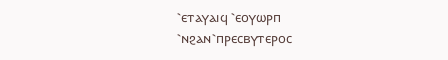⳿ⲉⲧⲁⲩⲁⲓϥ ⳿ⲉⲟⲩⲱⲣⲡ ⳿ⲛϩⲁⲛ⳿ⲡⲣⲉⲥⲃⲩⲧⲉⲣⲟⲥ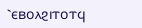⳿ⲉⲃⲟⲗϩⲓⲧⲟⲧϥ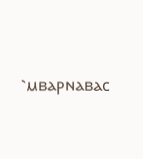⳿ⲙⲃⲁⲣⲛⲁⲃⲁⲥ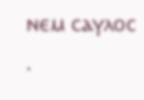ⲛⲉⲙ ⲥⲁⲩⲗⲟⲥ .